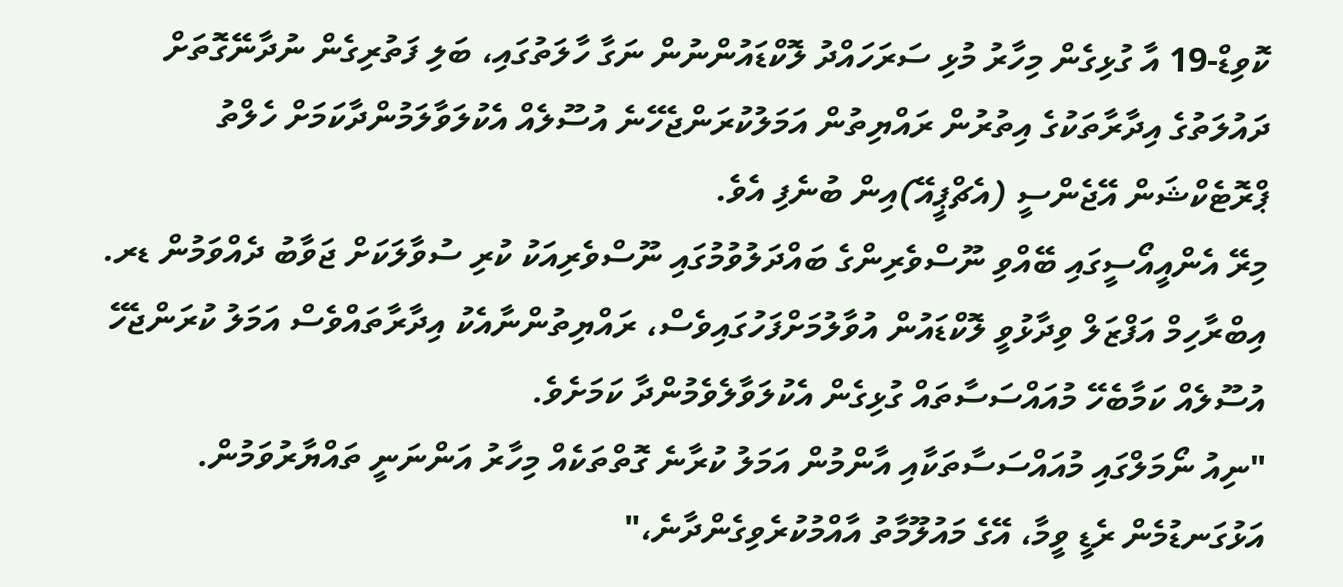ކޮވިޑް-19 އާ ގުޅިގެން މިހާރު މުޅި ސަރަހައްދު ލޮކްޑައުންނުން ނަގާ ހާލަތުގައި، ބަލި ފަތުރިގެން ނުދާނޭގޮތަށް ދައުލަތުގެ އިދާރާތަކުގެ އިތުރުން ރައްޔިތުން އަމަލުކުރަންޖެހޭނެ އުސޫލެއް އެކުލަވާލަމުންދާކަމަށް ހެލްތު ޕްރޮޓެކްޝަން އޭޖެންސީ (އެޗްޕީއޭ)އިން ބުނެފި އެވެ.
މިރޭ އެންއީއޯސީގައި ބޭއްވި ނޫސްވެރިންގެ ބައްދަލުވުމުގައި ނޫސްވެރިއަކު ކުރި ސުވާލަކަށް ޖަވާބު ދެއްވަމުން ޑރ. އިބްރާހިމް އަފްޒަލް ވިދާޅުވީ ލޮކްޑައުން އުވާލުމަށްފަހުގައިވެސް، ރައްޔިތުންނާއެކު އިދާރާތައްވެސް އަމަލު ކުރަންޖެހޭ އުސޫލެއް ކަމާބެހޭ މުއައްސަސާތައް ގުޅިގެން އެކުލަވާލެވެމުންދާ ކަމަށެވެ.
"ނިއު ނޯމަލްގައި މުއައްސަސާތަކާއި އާންމުން އަމަލު ކުރާނެ ގޮތްތަކެއް މިހާރު އަންނަނީ ތައްޔާރުވަމުން. އަޅުގަނޑުމެން ރެޑީ ވީމާ، އޭގެ މައުލޫމާތު އާއްމުކުރެވިގެންދާނެ،"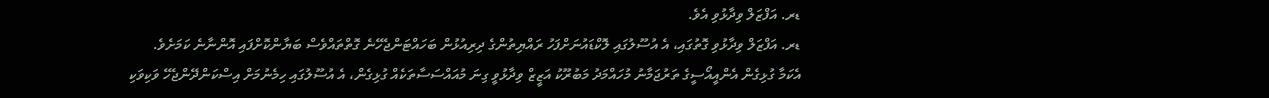ޑރ. އަފްޒަލް ވިދާޅުވި އެވެ.
ޑރ. އަފްޒަލް ވިދާޅުވި ގޮތުގައި، އެ އުސޫލުގައި ލޮކްޑައުނަށްފަހު ރައްޔިތުންގެ ދިރިއުޅުން ބަހައްޓަންޖެހޭނެ ގޮތްތައްވެސް ބަޔާންކޮށްފައި އޮންނާނެ ކަމަށެވެ.
އެކަމާ ގުޅިގެން އެންއީއޯސީގެ ތަރުޖަމާނު މުހައްމަދު މަބުރޫކު އަޒީޒް ވިދާޅުވީ ގިނަ މުއައްސަސާތަކެއް ގުޅިގެން، އެ އުސޫލުގައި ހިމެނުމަށް އިސްކަންދޭންޖެހޭ ވަކިވަކި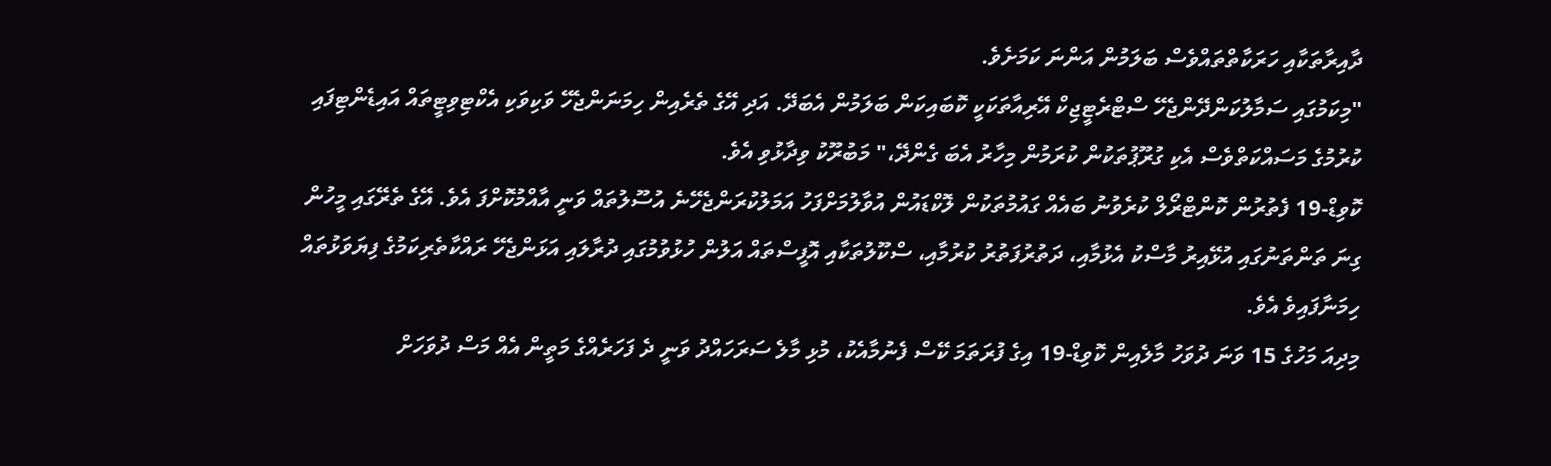ދާއިރާތަކާއި ހަރަކާތްތައްވެސް ބަލަމުން އަންނަ ކަމަށެވެ.
"މިކަމުގައި ސަމާލުކަންދޭންޖެހޭ ސްޓްރެޓީޖިކް އޭރިއާތަކަކީ ކޮބައިކަން ބަލަމުން އެބަދޭ. އަދި އޭގެ ތެރެއިން ހިމަނަންޖެހޭ ވަކިވަކި އެކްޓިވިޓީތައް އައިޑެންޓިފައި ކުރުމުގެ މަސައްކަތްވެސް އެކި ގުރޫޕުތަކުން ކުރަމުން މިހާރު އެބަ ގެންދޭ،" މަބުރޫކު ވިދާޅުވި އެވެ.
ކޮވިޑް-19 ފެތުރުން ކޮންޓްރޯލް ކުރެވުނު ބައެއް ގައުމުތަކުން ލޮކްޑައުން އުވާލުމަށްފަހު އަމަލުކުރަންޖެހޭނެ އުސޫލުތައް ވަނީ އާއްމުކޮށްފަ އެވެ. އޭގެ ތެރޭގައި މީހުން ގިނަ ތަންތަނުގައި އުޅޭއިރު މާސްކު އެޅުމާއި، ދަތުރުފަތުރު ކުރުމާއި، ސްކޫލުތަކާއި އޮފީސްތައް އަލުން ހުޅުވުމުގައި ދުރާލައި އަޅަންޖެހޭ ރައްކާތެރިކަމުގެ ފިޔަވަޅުތައް ހިމަނާފައިވެ އެވެ.
މިދިއަ މަހުގެ 15 ވަނަ ދުވަހު މާލެއިން ކޮވިޑް-19 އިގެ ފުރަތަމަ ކޭސް ފެނުމާއެކު، މުޅި މާލެ ސަރަހައްދު ވަނީ ދެ ފަހަރެއްގެ މަތީން އެއް މަސް ދުވަހަށް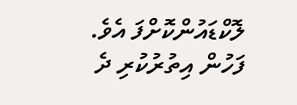ލޮކްޑައުންކޮށްފަ އެވެ. ފަހުން އިތުރުކުރި ދެ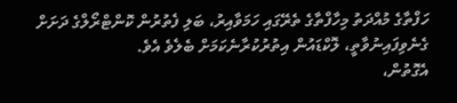ހަފްތާގެ މުއްދަތު މިހާފްތާގެ ތެރޭގައި ހަމަވާއިރު، ބަލި ފެތުރުން ކޮންޓްރޯލްގެ ދަށަށް ގެނެވިފައިނުވާތީ، ލޮކްޑައުން އިތުރުކުރާނެކަމަށް ބެލެވެ އެވެ.
އެގޮތުން،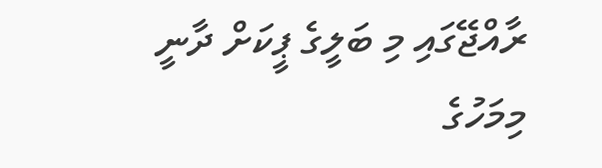ރާއްޖޭގައި މި ބަލީގެ ޕީކަށް ދާނީ މިމަހުގެ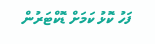ފަހު ކޮޅު ކަމަށް ޑޮކްޓަރުން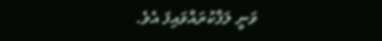ވަނީ ލަފާކުރައްވައިފަ އެވެ.